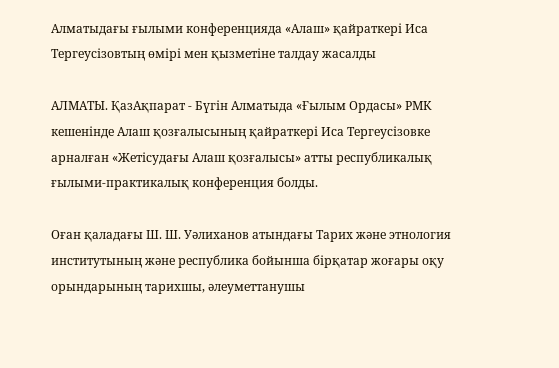Алматыдағы ғылыми конференцияда «Алаш» қайраткері Иса Тергеусізовтың өмірі мен қызметіне талдау жасалды

АЛМАТЫ. ҚазАқпарат - Бүгін Алматыда «Ғылым Ордасы» РМК кешенінде Алаш қозғалысының қайраткері Иса Тергеусізовке арналған «Жетісудағы Алаш қозғалысы» атты республикалық ғылыми-практикалық конференция болды.

Оған қаладағы Ш. Ш. Уәлиханов атындағы Тарих және этнология институтының және республика бойынша бірқатар жоғары оқу орындарының тарихшы, әлеуметтанушы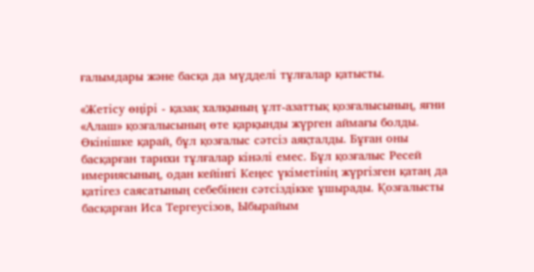ғалымдары және басқа да мүдделі тұлғалар қатысты.

«Жетісу өңірі - қазақ халқының ұлт-азаттық қозғалысының, яғни «Алаш» қозғалысының өте қарқынды жүрген аймағы болды. Өкінішке қарай, бұл қозғалыс сәтсіз аяқталды. Бұған оны басқарған тарихи тұлғалар кінәлі емес. Бұл қозғалыс Ресей имериясының, одан кейінгі Кеңес үкіметінің жүргізген қатаң да қатігез саясатының себебінен сәтсіздікке ұшырады. Қозғалысты басқарған Иса Тергеусізов, Ыбырайым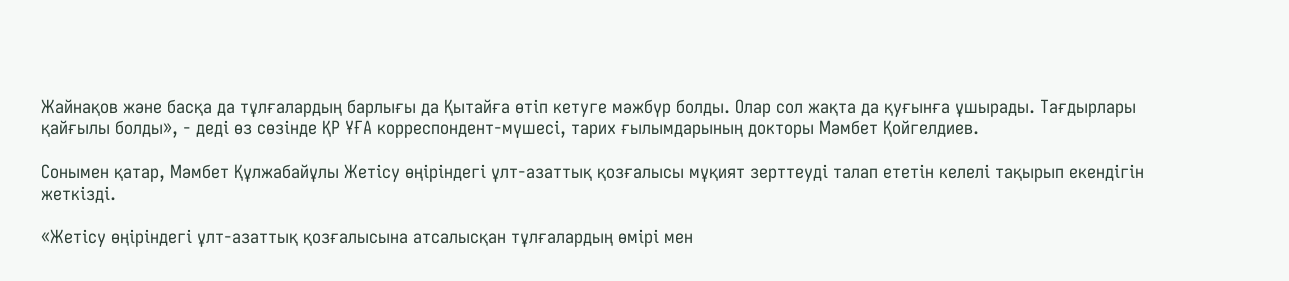Жайнақов және басқа да тұлғалардың барлығы да Қытайға өтіп кетуге мәжбүр болды. Олар сол жақта да қуғынға ұшырады. Тағдырлары қайғылы болды», - деді өз сөзінде ҚР ҰҒА корреспондент-мүшесі, тарих ғылымдарының докторы Мәмбет Қойгелдиев.

Сонымен қатар, Мәмбет Құлжабайұлы Жетісу өңіріндегі ұлт-азаттық қозғалысы мұқият зерттеуді талап ететін келелі тақырып екендігін жеткізді.

«Жетісу өңіріндегі ұлт-азаттық қозғалысына атсалысқан тұлғалардың өмірі мен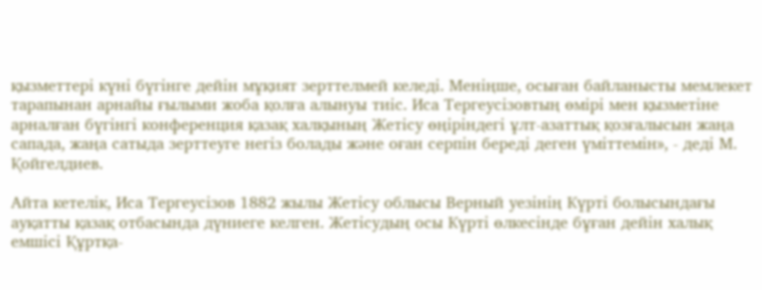қызметтері күні бүгінге дейін мұқият зерттелмей келеді. Меніңше, осыған байланысты мемлекет тарапынан арнайы ғылыми жоба қолға алынуы тиіс. Иса Тергеусізовтың өмірі мен қызметіне арналған бүгінгі конференция қазақ халқының Жетісу өңіріндегі ұлт-азаттық қозғалысын жаңа сапада, жаңа сатыда зерттеуге негіз болады және оған серпін береді деген үміттемін», - деді М. Қойгелдиев.

Айта кетелік, Иса Тергеусізов 1882 жылы Жетісу облысы Верный уезінің Күрті болысындағы ауқатты қазақ отбасында дүниеге келген. Жетісудың осы Күрті өлкесінде бұған дейін халық емшісі Құртқа-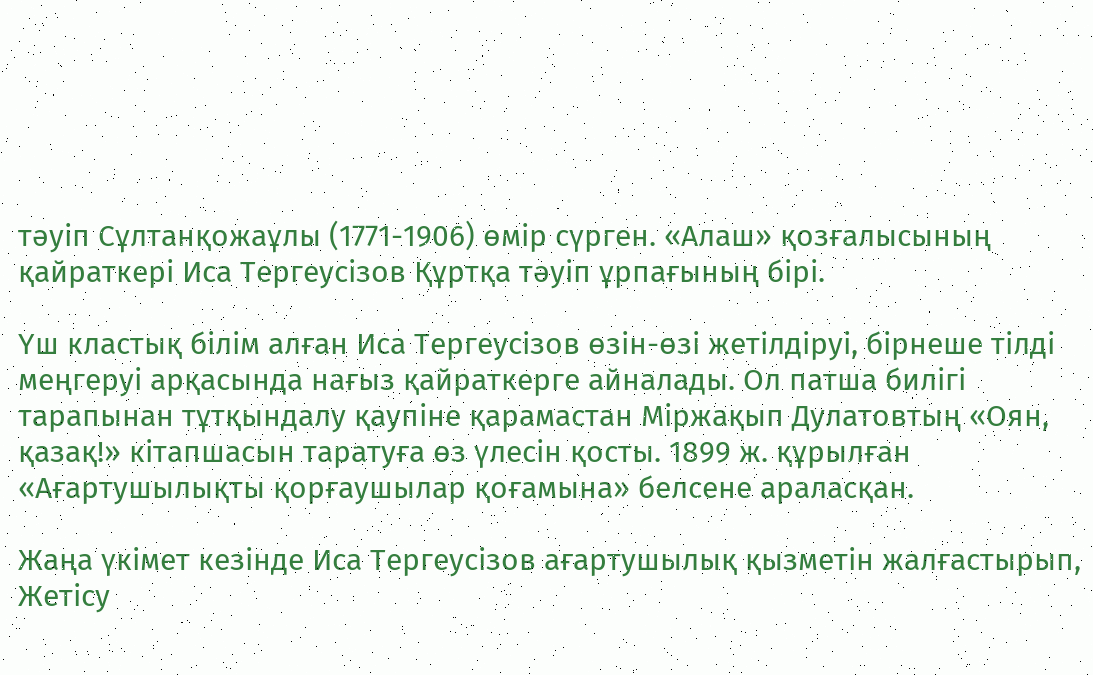тәуіп Сұлтанқожаұлы (1771-1906) өмір сүрген. «Алаш» қозғалысының қайраткері Иса Тергеусізов Құртқа тәуіп ұрпағының бірі.

Үш кластық білім алған Иса Тергеусізов өзін-өзі жетілдіруі, бірнеше тілді меңгеруі арқасында нағыз қайраткерге айналады. Ол патша билігі тарапынан тұтқындалу қаупіне қарамастан Міржақып Дулатовтың «Оян, қазақ!» кітапшасын таратуға өз үлесін қосты. 1899 ж. құрылған «Ағартушылықты қорғаушылар қоғамына» белсене араласқан.

Жаңа үкімет кезінде Иса Тергеусізов ағартушылық қызметін жалғастырып, Жетісу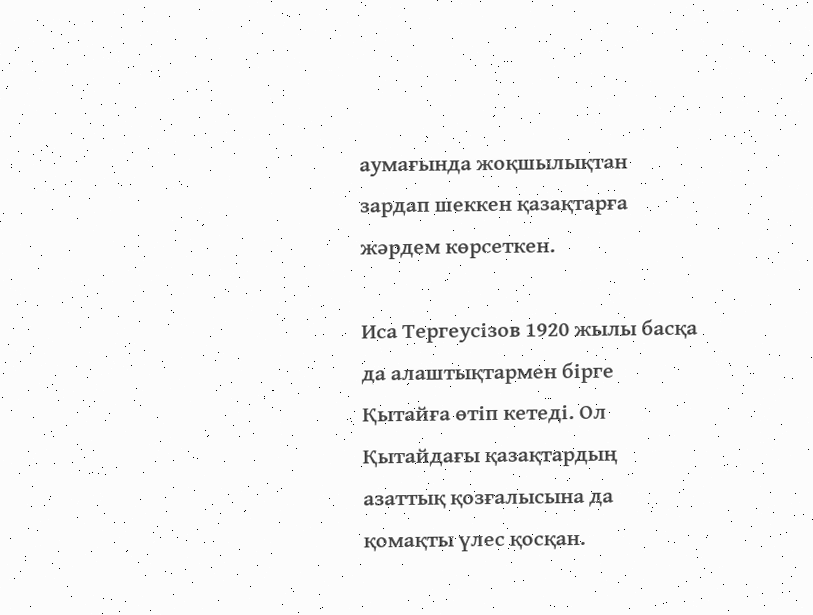аумағында жоқшылықтан зардап шеккен қазақтарға жәрдем көрсеткен.

Иса Тергеусізов 1920 жылы басқа да алаштықтармен бірге Қытайға өтіп кетеді. Ол Қытайдағы қазақтардың азаттық қозғалысына да қомақты үлес қосқан.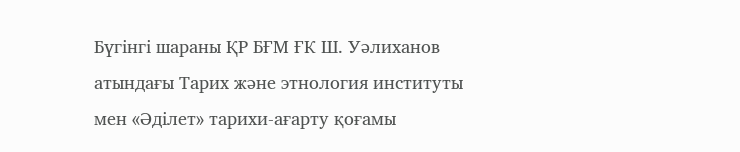Бүгінгі шараны ҚР БҒМ ҒК Ш. Уәлиханов атындағы Тарих және этнология институты мен «Әділет» тарихи-ағарту қоғамы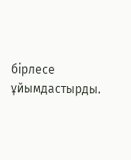бірлесе ұйымдастырды.